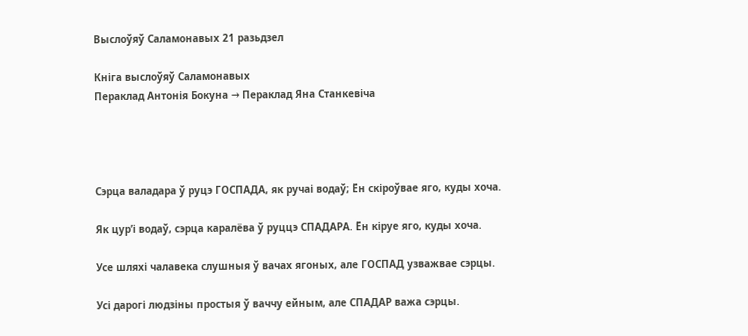Выслоўяў Саламонавых 21 разьдзел

Кніга выслоўяў Саламонавых
Пераклад Антонія Бокуна → Пераклад Яна Станкевіча




Сэрца валадара ў руцэ ГОСПАДА, як ручаі водаў; Ён скіроўвае яго, куды хоча.

Як цур’і водаў, сэрца каралёва ў руццэ СПАДАРА. Ён кіруе яго, куды хоча.

Усе шляхі чалавека слушныя ў вачах ягоных, але ГОСПАД узважвае сэрцы.

Усі дарогі людзіны простыя ў ваччу ейным, але СПАДАР важа сэрцы.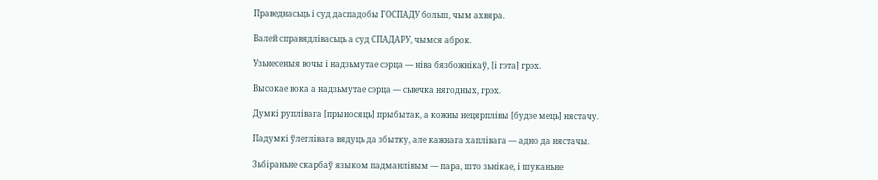Праведнасьць і суд даспадобы ГОСПАДУ больш, чым ахвяра.

Валей справядлівасьць а суд СПАДАРУ, чымся аброк.

Узьнесеныя вочы і надзьмутае сэрца — ніва бязбожнікаў, [і гэта] грэх.

Высокае вока а надзьмутае сэрца — сьвечка нягодных, грэх.

Думкі руплівага [прыносяць] прыбытак, а кожны нецярплівы [будзе мець] нястачу.

Падумкі ўлеглівага вядуць да збытку, але кажнага хаплівага — адно да нястачы.

Зьбіраньне скарбаў языком падманлівым — пара, што зьнікае, і шуканьне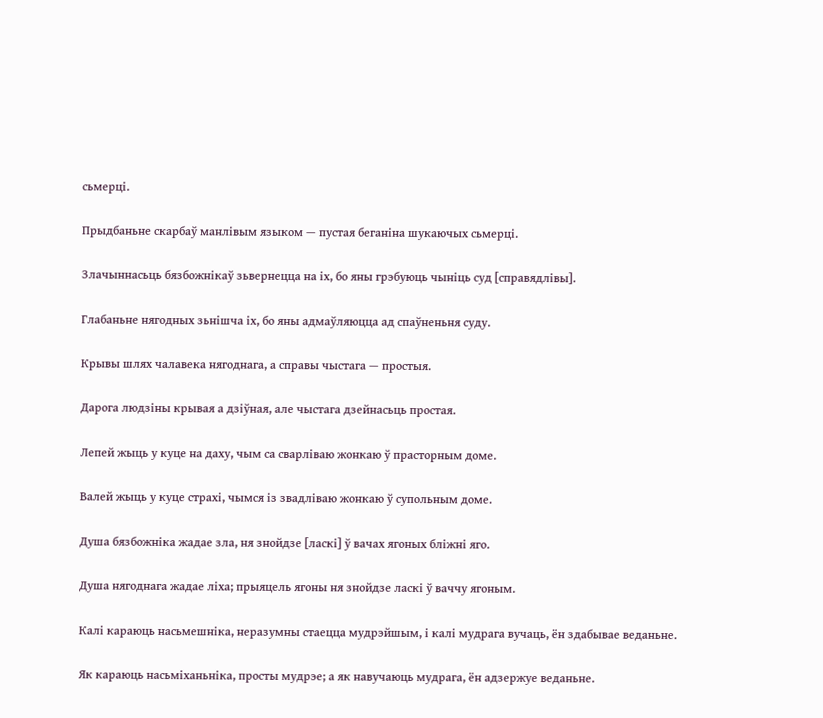сьмерці.

Прыдбаньне скарбаў манлівым языком — пустая беганіна шукаючых сьмерці.

Злачыннасьць бязбожнікаў зьвернецца на іх, бо яны грэбуюць чыніць суд [справядлівы].

Глабаньне нягодных зьнішча іх, бо яны адмаўляюцца ад спаўненьня суду.

Крывы шлях чалавека нягоднага, а справы чыстага — простыя.

Дарога людзіны крывая а дзіўная, але чыстага дзейнасьць простая.

Лепей жыць у куце на даху, чым са сварліваю жонкаю ў прасторным доме.

Валей жыць у куце страхі, чымся із звадліваю жонкаю ў супольным доме.

Душа бязбожніка жадае зла, ня знойдзе [ласкі] ў вачах ягоных бліжні яго.

Душа нягоднага жадае ліха; прыяцель ягоны ня знойдзе ласкі ў ваччу ягоным.

Калі караюць насьмешніка, неразумны стаецца мудрэйшым, і калі мудрага вучаць, ён здабывае веданьне.

Як караюць насьміханьніка, просты мудрэе; а як навучаюць мудрага, ён адзержуе веданьне.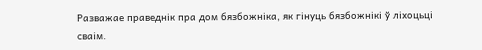Разважае праведнік пра дом бязбожніка, як гінуць бязбожнікі ў ліхоцьці сваім.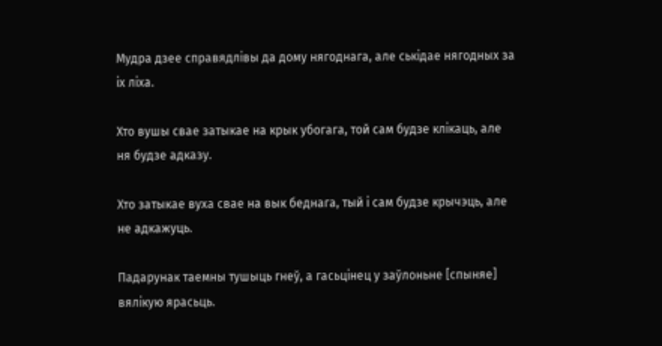Мудра дзее справядлівы да дому нягоднага, але ськідае нягодных за іх ліха.

Хто вушы свае затыкае на крык убогага, той сам будзе клікаць, але ня будзе адказу.

Хто затыкае вуха свае на вык беднага, тый і сам будзе крычэць, але не адкажуць.

Падарунак таемны тушыць гнеў, а гасьцінец у заўлоньне [спыняе] вялікую ярасьць.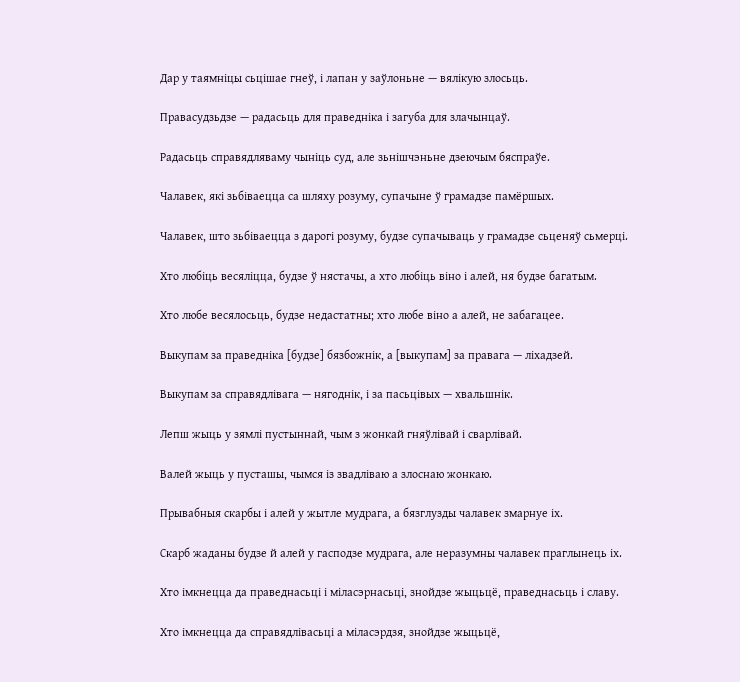Дар у таямніцы сьцішае гнеў, і лапан у заўлоньне — вялікую злосьць.

Правасудзьдзе — радасьць для праведніка і загуба для злачынцаў.

Радасьць справядляваму чыніць суд, але зьнішчэньне дзеючым бяспраўе.

Чалавек, які зьбіваецца са шляху розуму, супачыне ў грамадзе памёршых.

Чалавек, што зьбіваецца з дарогі розуму, будзе супачываць у грамадзе сьценяў сьмерці.

Хто любіць весяліцца, будзе ў нястачы, а хто любіць віно і алей, ня будзе багатым.

Хто любе весялосьць, будзе недастатны; хто любе віно а алей, не забагацее.

Выкупам за праведніка [будзе] бязбожнік, а [выкупам] за правага — ліхадзей.

Выкупам за справядлівага — нягоднік, і за пасьцівых — хвальшнік.

Лепш жыць у зямлі пустыннай, чым з жонкай гняўлівай і сварлівай.

Валей жыць у пусташы, чымся із звадліваю а злоснаю жонкаю.

Прывабныя скарбы і алей у жытле мудрага, а бязглузды чалавек змарнуе іх.

Скарб жаданы будзе й алей у гасподзе мудрага, але неразумны чалавек праглынець іх.

Хто імкнецца да праведнасьці і міласэрнасьці, знойдзе жыцьцё, праведнасьць і славу.

Хто імкнецца да справядлівасьці а міласэрдзя, знойдзе жыцьцё,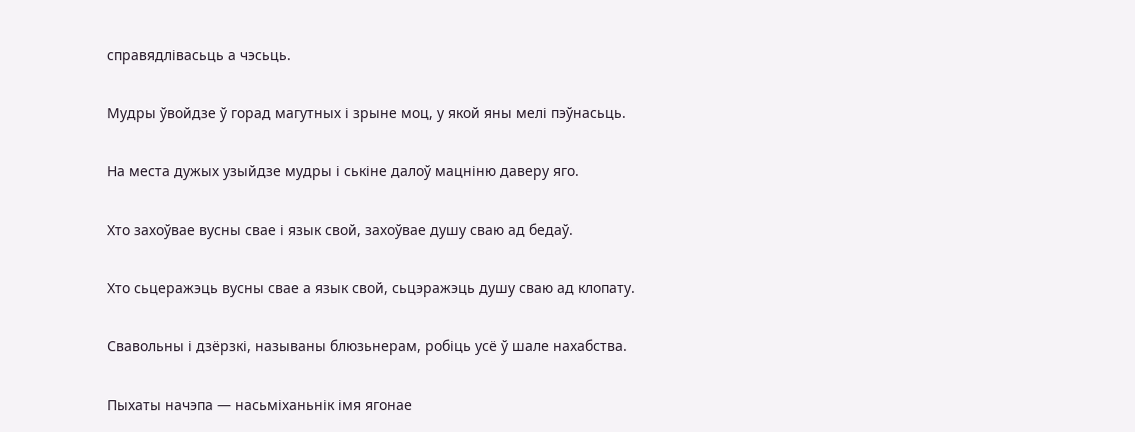справядлівасьць а чэсьць.

Мудры ўвойдзе ў горад магутных і зрыне моц, у якой яны мелі пэўнасьць.

На места дужых узыйдзе мудры і ськіне далоў мацніню даверу яго.

Хто захоўвае вусны свае і язык свой, захоўвае душу сваю ад бедаў.

Хто сьцеражэць вусны свае а язык свой, сьцэражэць душу сваю ад клопату.

Свавольны і дзёрзкі, называны блюзьнерам, робіць усё ў шале нахабства.

Пыхаты начэпа — насьміханьнік імя ягонае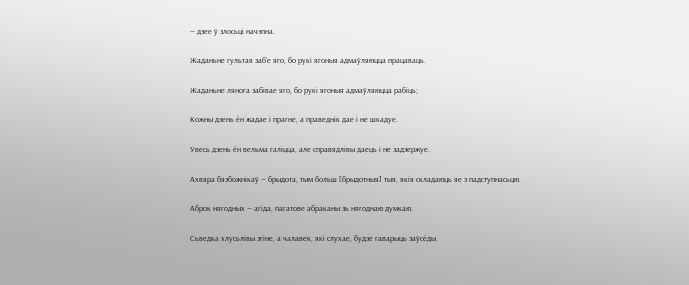— дзее ў злосьці начэпна.

Жаданьне гультая заб’е яго, бо рукі ягоныя адмаўляюцца працаваць.

Жаданьне лянога забівае яго, бо рукі ягоныя адмаўляюцца рабіць;

Кожны дзень ён жадае і прагне, а праведнік дае і не шкадуе.

Увесь дзень ён вельма галіцца, але справядлівы даець і не задзержуе.

Ахвяра бязбожнікаў — брыдота, тым больш [брыдотныя] тыя, якія складаюць яе з падступнасьцю.

Аброк нягодных — агіда, пагатове абраканы зь нягоднаю думкаю.

Сьведка хлусьлівы згіне, а чалавек, які слухае, будзе гаварыць заўсёды.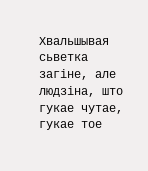Хвальшывая сьветка загіне, але людзіна, што гукае чутае, гукае тое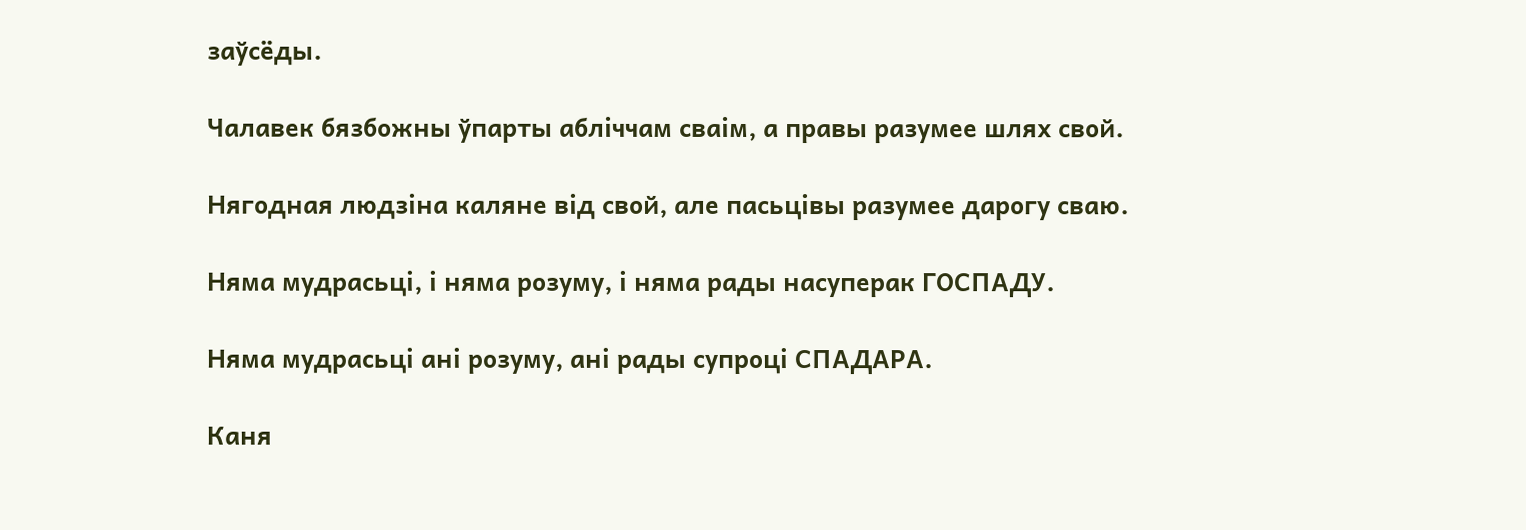заўсёды.

Чалавек бязбожны ўпарты абліччам сваім, а правы разумее шлях свой.

Нягодная людзіна каляне від свой, але пасьцівы разумее дарогу сваю.

Няма мудрасьці, і няма розуму, і няма рады насуперак ГОСПАДУ.

Няма мудрасьці ані розуму, ані рады супроці СПАДАРА.

Каня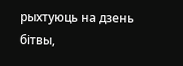рыхтуюць на дзень бітвы,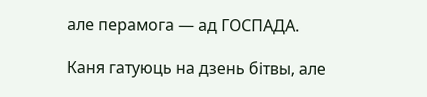але перамога — ад ГОСПАДА.

Каня гатуюць на дзень бітвы, але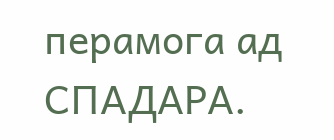перамога ад СПАДАРА.